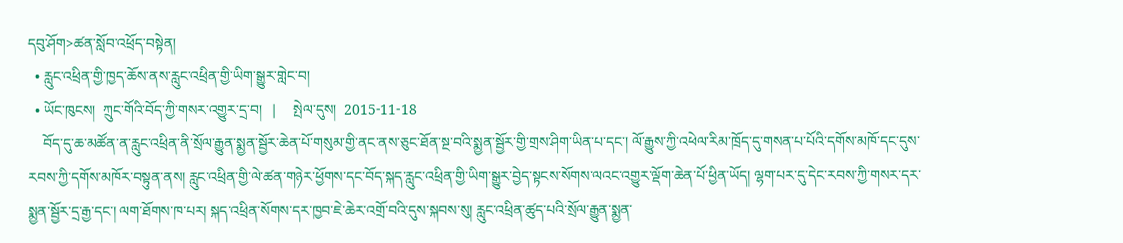དབུ་ཤོག>ཚན་སློབ་འཕྲོད་བསྟེན།
  • རླུང་འཕྲིན་གྱི་ཁྱད་ཆོས་ནས་རླུང་འཕྲིན་གྱི་ཡིག་སྒྱུར་གླེང་བ།
  • ཡོང་ཁུངས།  ཀྲུང་གོའི་བོད་ཀྱི་གསར་འགྱུར་དྲ་བ།   |     སྤེལ་དུས།  2015-11-18
    བོད་དུ་ཆ་མཚོན་ན་རླུང་འཕྲིན་ནི་སྲོལ་རྒྱུན་སྨྱན་སྦྱོར་ཆེན་པོ་གསུམ་གྱི་ནང་ནས་ཅུང་ཐོན་སྔ་བའི་སྨྱན་སྦྱོར་གྱི་གྲས་ཤིག་ཡིན་པ་དང་། ལོ་རྒྱུས་ཀྱི་འཕེལ་རིམ་ཁྲོད་དུ་གསན་པ་པོའི་དགོས་མཁོ་དང་དུས་རབས་ཀྱི་དགོས་མཁོར་བསྟུན་ནས། རླུང་འཕྲིན་གྱི་ལེ་ཚན་གཉེར་ཕྱོགས་དང་བོད་སྐད་རླུང་འཕྲིན་གྱི་ཡིག་སྒྱུར་བྱེད་སྟངས་སོགས་ལའང་འགྱུར་ལྡོག་ཆེན་པོ་ཕྱིན་ཡོད། ལྷག་པར་དུ་དེང་རབས་ཀྱི་གསར་དར་སྨྱན་སྦྱོར་དྲ་རྒྱ་དང་། ལག་ཐོགས་ཁ་པར། སྐད་འཕྲིན་སོགས་དར་ཁྱབ་ཇེ་ཆེར་འགྲོ་བའི་དུས་སྐབས་སུ། རླུང་འཕྲིན་ཚུད་པའི་སྲོལ་རྒྱུན་སྨྱན་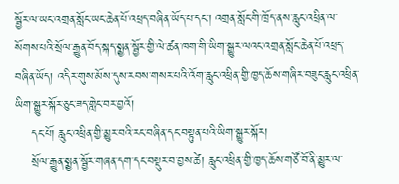སྦྱོར་ལ་ཡང་འགྲན་སློང་ཡང་ཆེན་པོ་འཕྲད་བཞིན་ཡོད་པ་དང་། འགྲན་སློང་གི་ཁྲོད་ནས་རླུང་འཕྲིན་ལ་སོགས་པའི་སྲོལ་རྒྱུན་བོད་སྐད་སྨྱན་སྦྱོར་གྱི་ལེ་ཚན་ཁག་གི་ཡིག་སྒྱུར་ལའང་འགྲན་སློང་ཆེན་པོ་འཕྲད་བཞིན་ཡོད། འདིར་གུས་མོས་དུས་རབས་གསར་པའི་འོག་རླུང་འཕྲིན་གྱི་ཁྱད་ཆོས་གཞིར་བཟུང་རླུང་འཕྲིན་ཡིག་སྒྱུར་སྐོར་ཅུང་ཟད་གླེང་བར་བྱའོ།
    དང་པོ། རླུང་འཕྲིན་གྱི་མྱུར་བའི་རང་བཞིན་དང་བསྟུན་པའི་ཡིག་སྒྱུར་སྐོར།
    སྲོལ་རྒྱུན་སྨྱན་སྦྱོར་གཞན་དག་དང་བསྡུར་བ་བྱས་ཚེ། རླུང་འཕྲིན་གྱི་ཁྱད་ཆོས་གཙོ་བོ་ནི་མྱུར་ལ་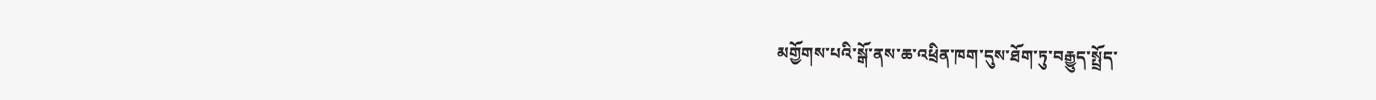མགྱོགས་པའི་སྒོ་ནས་ཆ་འཕྲིན་ཁག་དུས་ཐོག་ཏུ་བརྒྱུད་སྤྲོད་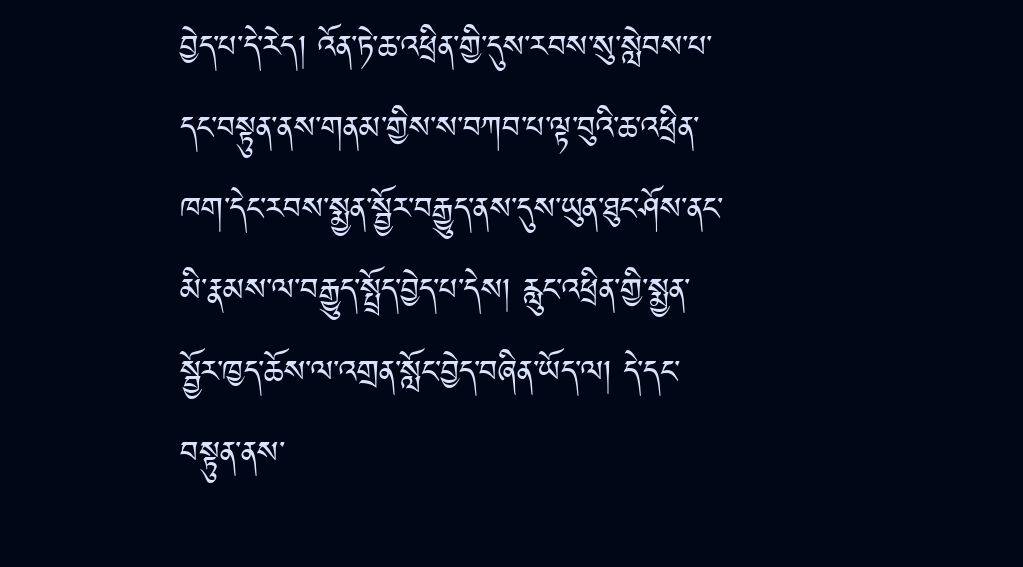བྱེད་པ་དེ་རེད། འོན་ཏེ་ཆ་འཕྲིན་གྱི་དུས་རབས་སུ་སླེབས་པ་དང་བསྟུན་ནས་གནམ་གྱིས་ས་བཀབ་པ་ལྟ་བུའི་ཆ་འཕྲིན་ཁག་དེང་རབས་སྨྱན་སྦྱོར་བརྒྱུད་ནས་དུས་ཡུན་ཐུང་ཤོས་ནང་མི་རྣམས་ལ་བརྒྱུད་སྤྲོད་བྱེད་པ་དེས། རླུང་འཕྲིན་གྱི་སྨྱན་སྦྱོར་ཁྱད་ཆོས་ལ་འགྲན་སློང་བྱེད་བཞིན་ཡོད་ལ། དེ་དང་བསྟུན་ནས་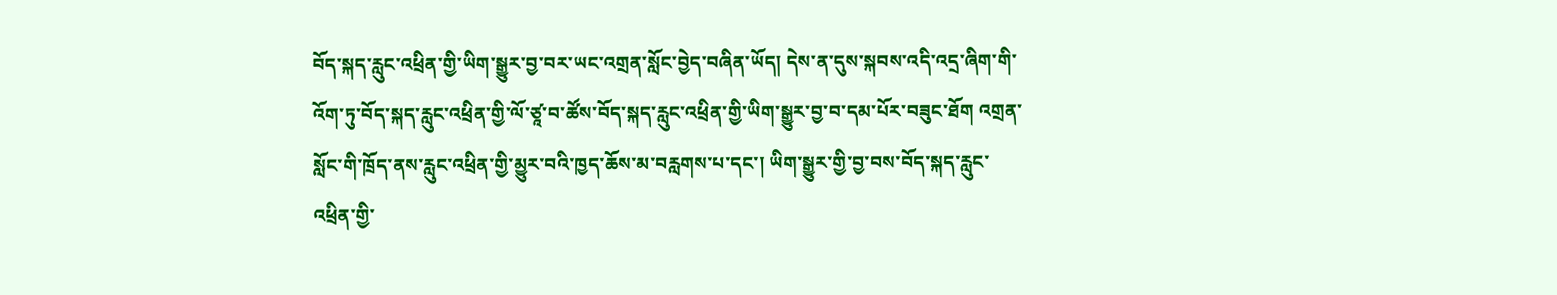བོད་སྐད་རླུང་འཕྲིན་གྱི་ཡིག་སྒྱུར་བྱ་བར་ཡང་འགྲན་སློང་བྱེད་བཞིན་ཡོད། དེས་ན་དུས་སྐབས་འདི་འདྲ་ཞིག་གི་འོག་ཏུ་བོད་སྐད་རླུང་འཕྲིན་གྱི་ལོ་ཙཱ་བ་ཚོས་བོད་སྐད་རླུང་འཕྲིན་གྱི་ཡིག་སྒྱུར་བྱ་བ་དམ་པོར་བཟུང་ཐོག འགྲན་སློང་གི་ཁྲོད་ནས་རླུང་འཕྲིན་གྱི་མྱུར་བའི་ཁྱད་ཆོས་མ་བརླགས་པ་དང་། ཡིག་སྒྱུར་གྱི་བྱ་བས་བོད་སྐད་རླུང་འཕྲིན་གྱི་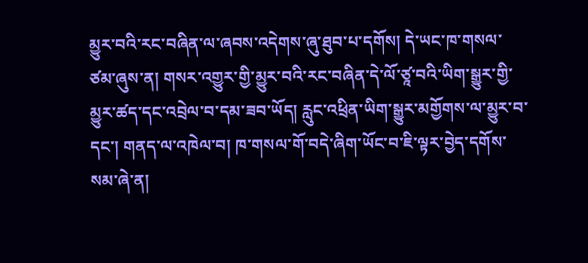མྱུར་བའི་རང་བཞིན་ལ་ཞབས་འདེགས་ཞུ་ཐུབ་པ་དགོས། དེ་ཡང་ཁ་གསལ་ཙམ་ཞུས་ན། གསར་འགྱུར་གྱི་མྱུར་བའི་རང་བཞིན་དེ་ལོ་ཙཱ་བའི་ཡིག་སྒྱུར་གྱི་མྱུར་ཚད་དང་འབྲེལ་བ་དམ་ཟབ་ཡོད། རླུང་འཕྲིན་ཡིག་སྒྱུར་མགྱོགས་ལ་མྱུར་བ་དང་། གནད་ལ་འཁེལ་བ། ཁ་གསལ་གོ་བདེ་ཞིག་ཡོང་བ་ཇི་ལྟར་བྱེད་དགོས་སམ་ཞེ་ན།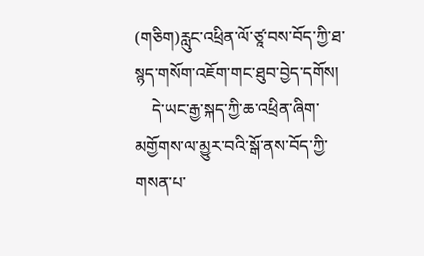(གཅིག)རླུང་འཕྲིན་ལོ་ཙཱ་བས་བོད་ཀྱི་ཐ་སྙད་གསོག་འཇོག་གང་ཐུབ་བྱེད་དགོས།
    དེ་ཡང་རྒྱ་སྐད་ཀྱི་ཆ་འཕྲིན་ཞིག་མགྱོགས་ལ་མྱུར་བའི་སྒོ་ནས་བོད་ཀྱི་གསན་པ་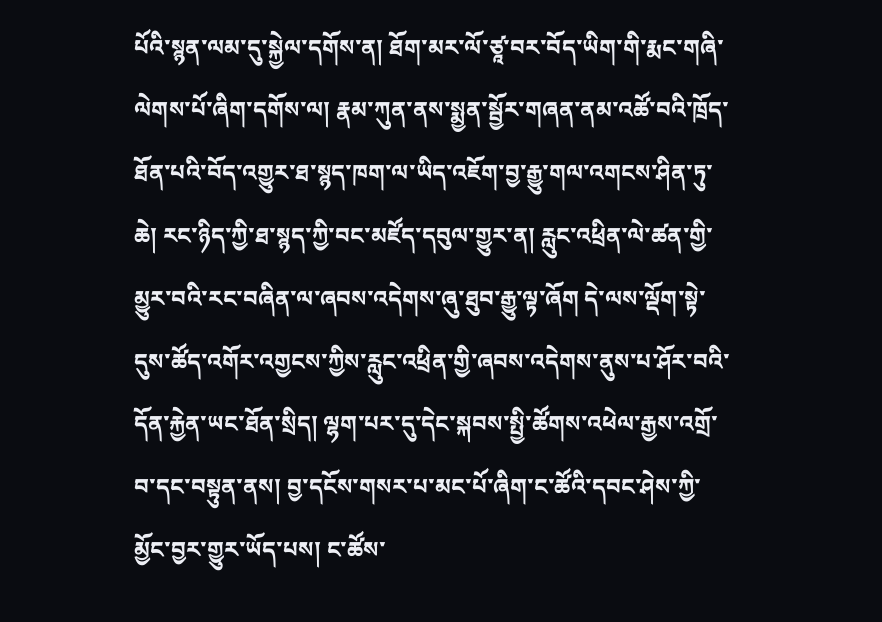པོའི་སྙན་ལམ་དུ་སྐྱེལ་དགོས་ན། ཐོག་མར་ལོ་ཙཱ་བར་བོད་ཡིག་གི་རྨང་གཞི་ལེགས་པོ་ཞིག་དགོས་ལ། རྣམ་ཀུན་ནས་སྨྱན་སྦྱོར་གཞན་ནམ་འཚོ་བའི་ཁྲོད་ཐོན་པའི་བོད་འགྱུར་ཐ་སྙད་ཁག་ལ་ཡིད་འཇོག་བྱ་རྒྱུ་གལ་འགངས་ཤིན་ཏུ་ཆེ། རང་ཉིད་ཀྱི་ཐ་སྙད་ཀྱི་བང་མཛོད་དབུལ་གྱུར་ན། རླུང་འཕྲིན་ལེ་ཚན་གྱི་མྱུར་བའི་རང་བཞིན་ལ་ཞབས་འདེགས་ཞུ་ཐུབ་རྒྱུ་ལྟ་ཞོག དེ་ལས་ལྡོག་སྟེ་དུས་ཚོད་འགོར་འགྱངས་ཀྱིས་རླུང་འཕྲིན་གྱི་ཞབས་འདེགས་ནུས་པ་ཤོར་བའི་དོན་རྐྱེན་ཡང་ཐོན་སྲིད། ལྷག་པར་དུ་དེང་སྐབས་སྤྱི་ཚོགས་འཕེལ་རྒྱས་འགྲོ་བ་དང་བསྟུན་ནས། བྱ་དངོས་གསར་པ་མང་པོ་ཞིག་ང་ཚོའི་དབང་ཤེས་ཀྱི་མྱོང་བྱར་གྱུར་ཡོད་པས། ང་ཚོས་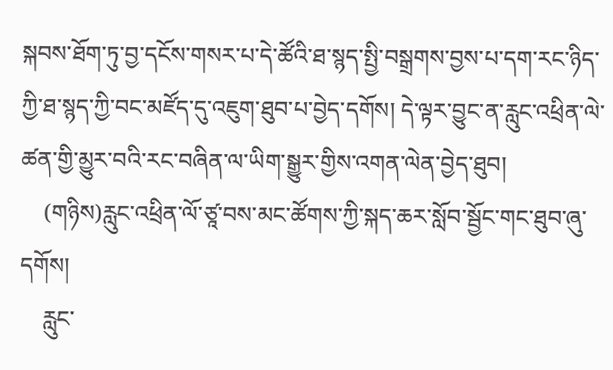སྐབས་ཐོག་ཏུ་བྱ་དངོས་གསར་པ་དེ་ཚོའི་ཐ་སྙད་སྤྱི་བསྒྲགས་བྱས་པ་དག་རང་ཉིད་ཀྱི་ཐ་སྙད་ཀྱི་བང་མཛོད་དུ་འཇུག་ཐུབ་པ་བྱེད་དགོས། དེ་ལྟར་བྱུང་ན་རླུང་འཕྲིན་ལེ་ཚན་གྱི་མྱུར་བའི་རང་བཞིན་ལ་ཡིག་སྒྱུར་གྱིས་འགན་ལེན་བྱེད་ཐུབ།
    (གཉིས)རླུང་འཕྲིན་ལོ་ཙཱ་བས་མང་ཚོགས་ཀྱི་སྐད་ཆར་སློབ་སྦྱོང་གང་ཐུབ་ཞུ་དགོས།
    རླུང་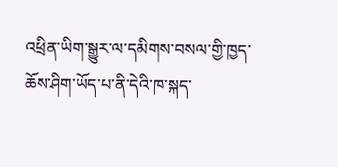འཕྲིན་ཡིག་སྒྱུར་ལ་དམིགས་བསལ་གྱི་ཁྱད་ཆོས་ཤིག་ཡོད་པ་ནི་དེའི་ཁ་སྐད་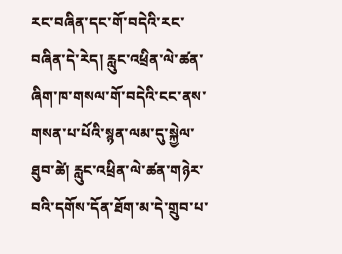རང་བཞིན་དང་གོ་བདེའི་རང་བཞིན་དེ་རེད། རླུང་འཕྲིན་ལེ་ཚན་ཞིག་ཁ་གསལ་གོ་བདེའི་ངང་ནས་གསན་པ་པོའི་སྙན་ལམ་དུ་སྐྱེལ་ཐུབ་ཚེ། རླུང་འཕྲིན་ལེ་ཚན་གཉེར་བའི་དགོས་དོན་ཐོག་མ་དེ་གྲུབ་པ་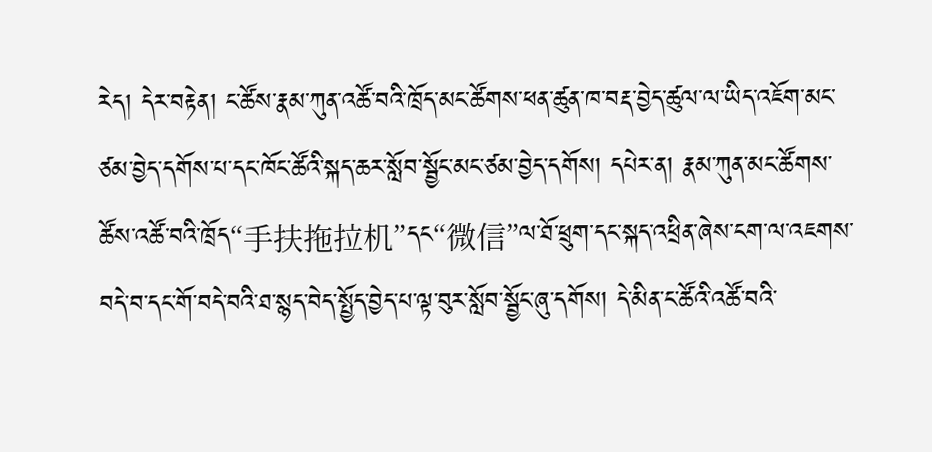རེད། དེར་བརྟེན། ང་ཚོས་རྣམ་ཀུན་འཚོ་བའི་ཁྲོད་མང་ཚོགས་ཕན་ཚུན་ཁ་བརྡ་བྱེད་ཚུལ་ལ་ཡིད་འཇོག་མང་ཙམ་བྱེད་དགོས་པ་དང་ཁོང་ཚོའི་སྐད་ཆར་སློབ་སྦྱོང་མང་ཙམ་བྱེད་དགོས། དཔེར་ན། རྣམ་ཀུན་མང་ཚོགས་ཚོས་འཚོ་བའི་ཁྲོད“手扶拖拉机”དང“微信”ལ་ཐོ་ཕྲུག་དང་སྐད་འཕྲིན་ཞེས་ངག་ལ་འཇགས་བདེ་བ་དང་གོ་བདེ་བའི་ཐ་སྙད་བེད་སྤྱོད་བྱེད་པ་ལྟ་བུར་སློབ་སྦྱོང་ཞུ་དགོས། དེ་མིན་ང་ཚོའི་འཚོ་བའི་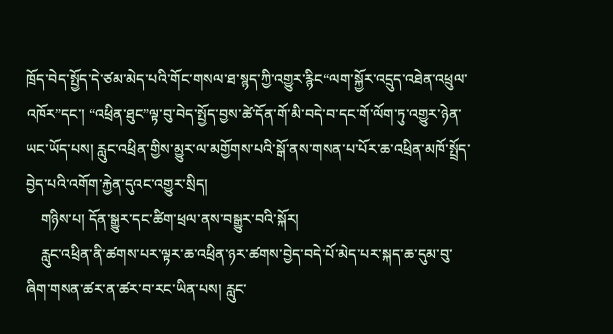ཁྲོད་བེད་སྤྱོད་དེ་ཙམ་མེད་པའི་གོང་གསལ་ཐ་སྙད་ཀྱི་འགྱུར་རྙིང“ལག་སྐྱོར་འདྲུད་འཐེན་འཕྲུལ་འཁོར”དང་། “འཕྲིན་ཐུང”ལྟ་བུ་བེད་སྤྱོད་བྱས་ཚེ་དོན་གོ་མི་བདེ་བ་དང་གོ་ལོག་ཏུ་འགྱུར་ཉེན་ཡང་ཡོད་པས། རླུང་འཕྲིན་གྱིས་མྱུར་ལ་མགྱོགས་པའི་སྒོ་ནས་གསན་པ་པོར་ཆ་འཕྲིན་མཁོ་སྤྲོད་བྱེད་པའི་འགོག་རྐྱེན་དུའང་འགྱུར་སྲིད།
    གཉིས་པ། དོན་སྒྱུར་དང་ཚིག་ཕྲལ་ནས་བསྒྱུར་བའི་སྐོར།
    རླུང་འཕྲིན་ནི་ཚགས་པར་ལྟར་ཆ་འཕྲིན་ཉར་ཚགས་བྱེད་བདེ་པོ་མེད་པར་སྐད་ཆ་དུམ་བུ་ཞིག་གསན་ཚར་ན་ཚར་བ་རང་ཡིན་པས། རླུང་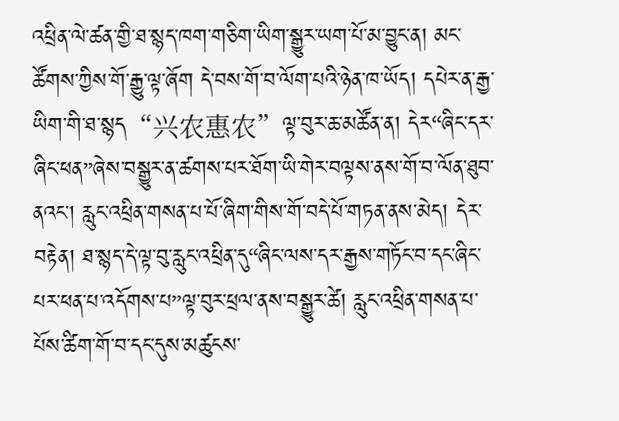འཕྲིན་ལེ་ཚན་གྱི་ཐ་སྙད་ཁག་གཅིག་ཡིག་སྒྱུར་ཡག་པོ་མ་བྱུང་ན། མང་ཚོགས་ཀྱིས་གོ་རྒྱུ་ལྟ་ཞོག དེ་བས་གོ་བ་ལོག་པའི་ཉེན་ཁ་ཡོད། དཔེར་ན་རྒྱ་ཡིག་གི་ཐ་སྙད“兴农惠农”ལྟ་བུར་ཆ་མཚོན་ན། དེར“ཞིང་དར་ཞིང་ཕན”ཞེས་བསྒྱུར་ན་ཚགས་པར་ཐོག་ཡི་གེར་བལྟས་ནས་གོ་བ་ལོན་ཐུབ་ནའང་། རླུང་འཕྲིན་གསན་པ་པོ་ཞིག་གིས་གོ་བདེ་པོ་གཏན་ནས་མེད། དེར་བརྟེན། ཐ་སྙད་དེ་ལྟ་བུ་རླུང་འཕྲིན་དུ“ཞིང་ལས་དར་རྒྱས་གཏོང་བ་དང་ཞིང་པར་ཕན་པ་འདོགས་པ”ལྟ་བུར་ཕྲལ་ནས་བསྒྱུར་ཚེ། རླུང་འཕྲིན་གསན་པ་པོས་ཚིག་གོ་བ་དང་དུས་མཚུངས་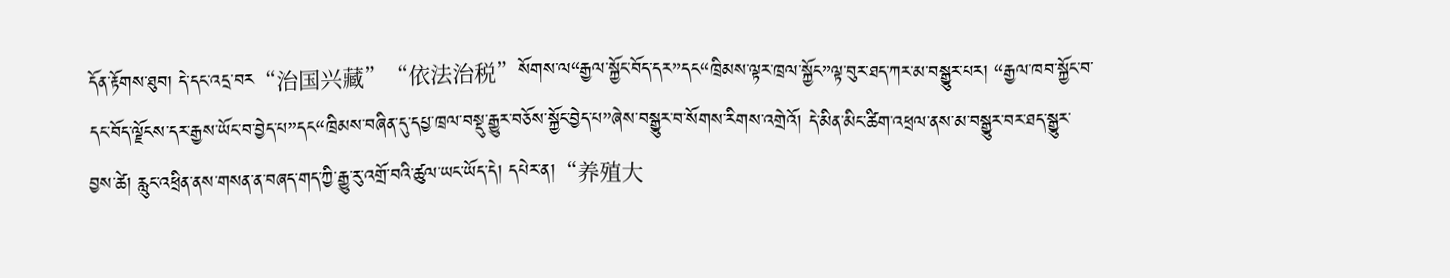དོན་རྟོགས་ཐུབ། དེ་དང་འདྲ་བར“治国兴藏”“依法治税”སོགས་ལ“རྒྱལ་སྐྱོང་བོད་དར”དང“ཁྲིམས་ལྟར་ཁྲལ་སྐྱོང”ལྟ་བུར་ཐད་ཀར་མ་བསྒྱུར་པར། “རྒྱལ་ཁབ་སྐྱོང་བ་དང་བོད་ལྗོངས་དར་རྒྱས་ཡོང་བ་བྱེད་པ”དང“ཁྲིམས་བཞིན་དུ་དཔྱ་ཁྲལ་བསྡུ་རྒྱུར་བཅོས་སྐྱོང་བྱེད་པ”ཞེས་བསྒྱུར་བ་སོགས་རིགས་འགྲེའོ། དེ་མིན་མིང་ཚིག་འཕྲལ་ནས་མ་བསྒྱུར་བར་ཐད་སྒྱུར་བྱས་ཚེ། རླུང་འཕྲིན་ནས་གསན་ན་བཞད་གད་ཀྱི་རྒྱུ་རུ་འགྲོ་བའི་ཚུལ་ཡང་ཡོད་དེ། དཔེར་ན།“养殖大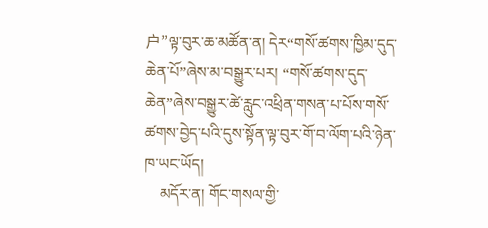户”ལྟ་བུར་ཆ་མཚོན་ན། དེར“གསོ་ཚགས་ཁྱིམ་དུད་ཆེན་པོ”ཞེས་མ་བསྒྱུར་པར། “གསོ་ཚགས་དུད་ཆེན”ཞེས་བསྒྱུར་ཚེ་རླུང་འཕྲིན་གསན་པ་པོས་གསོ་ཚགས་བྱེད་པའི་དུས་སྟོན་ལྟ་བུར་གོ་བ་ལོག་པའི་ཉེན་ཁ་ཡང་ཡོད།
    མདོར་ན། གོང་གསལ་གྱི་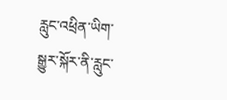རླུང་འཕྲིན་ཡིག་སྒྱུར་སྐོར་ནི་རླུང་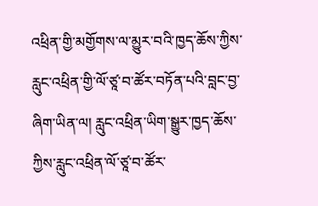འཕྲིན་གྱི་མགྱོགས་ལ་མྱུར་བའི་ཁྱད་ཆོས་ཀྱིས་རླུང་འཕྲིན་གྱི་ལོ་ཙཱ་བ་ཚོར་བཏོན་པའི་བླང་བྱ་ཞིག་ཡིན་ལ། རླུང་འཕྲིན་ཡིག་སྒྱུར་ཁྱད་ཆོས་ཀྱིས་རླུང་འཕྲིན་ལོ་ཙཱ་བ་ཚོར་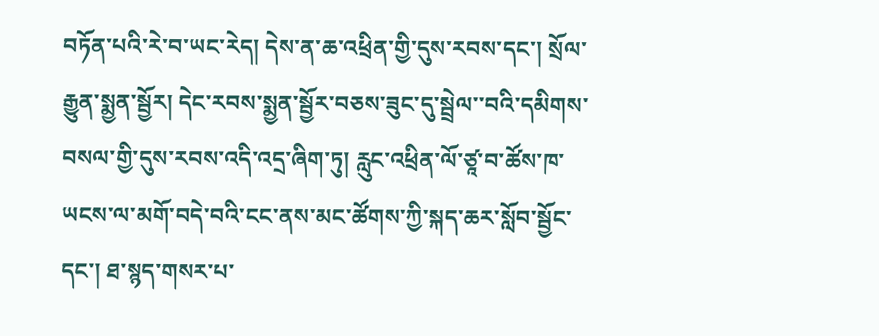བཏོན་པའི་རེ་བ་ཡང་རེད། དེས་ན་ཆ་འཕྲིན་གྱི་དུས་རབས་དང་། སྲོལ་རྒྱུན་སྨྱན་སྦྱོར། དེང་རབས་སྨྱན་སྦྱོར་བཅས་ཟུང་དུ་སྦྲེལ་་བའི་དམིགས་བསལ་གྱི་དུས་རབས་འདི་འདྲ་ཞིག་ཏུ། རླུང་འཕྲིན་ལོ་ཙཱ་བ་ཚོས་ཁ་ཡངས་ལ་མགོ་བདེ་བའི་ངང་ནས་མང་ཚོགས་ཀྱི་སྐད་ཆར་སློབ་སྦྱོང་དང་། ཐ་སྙད་གསར་པ་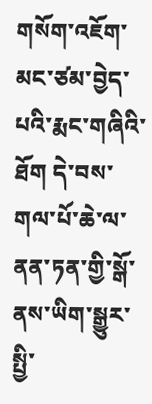གསོག་འཇོག་མང་ཙམ་བྱེད་པའི་རྨང་གཞིའི་ཐོག དེ་བས་གལ་པོ་ཆེ་ལ་ནན་ཏན་གྱི་སྒོ་ནས་ཡིག་སྒྱུར་སྤྱི་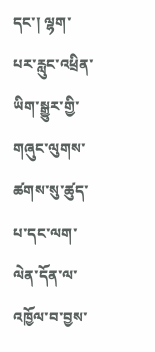དང་། ལྷག་པར་རླུང་འཕྲིན་ཡིག་སྒྱུར་གྱི་གཞུང་ལུགས་ཚགས་སུ་ཚུད་པ་དང་ལག་ལེན་དོན་ལ་འཁྱོལ་བ་བྱས་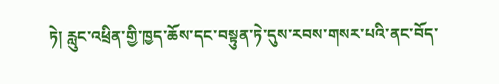ཏེ། རླུང་འཕྲིན་གྱི་ཁྱད་ཆོས་དང་བསྟུན་ཏེ་དུས་རབས་གསར་པའི་ནང་བོད་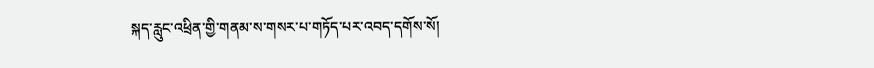སྐད་རླུང་འཕྲིན་གྱི་གནམ་ས་གསར་པ་གཏོད་པར་འབད་དགོས་སོ།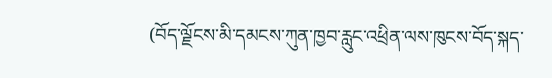(བོད་ལྗོངས་མི་དམངས་ཀུན་ཁྱབ་རླུང་འཕྲིན་ལས་ཁུངས་བོད་སྐད་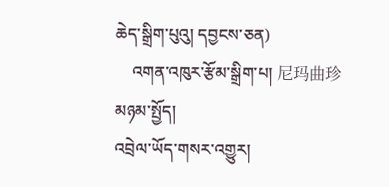ཆེད་སྒྲིག་པུའུ། དབྱངས་ཅན)
    འགན་འཁུར་རྩོམ་སྒྲིག་པ། 尼玛曲珍
མཉམ་སྤྱོད།
འབྲེལ་ཡོད་གསར་འགྱུར།